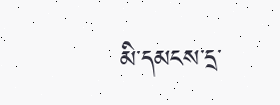མི་དམངས་དྲ་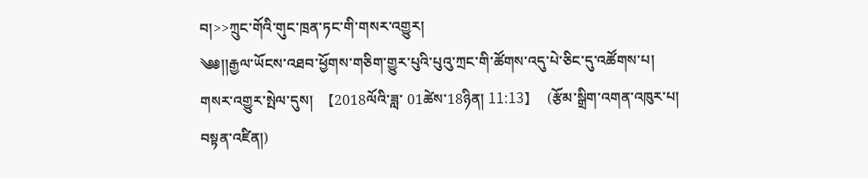བ།>>ཀྲུང་གོའི་གུང་ཁྲན་ཏང་གི་གསར་འགྱུར།
༄༅།།རྒྱལ་ཡོངས་འཐབ་ཕྱོགས་གཅིག་གྱུར་པུའི་པུའུ་ཀྲང་གི་ཚོགས་འདུ་པེ་ཅིང་དུ་འཚོགས་པ།
གསར་འགྱུར་སྤེལ་དུས།  【2018ལོའི་ཟླ་ 01ཚེས་18ཉིན། 11:13】   (རྩོམ་སྒྲིག་འགན་འཁུར་པ། བསྟན་འཛིན།)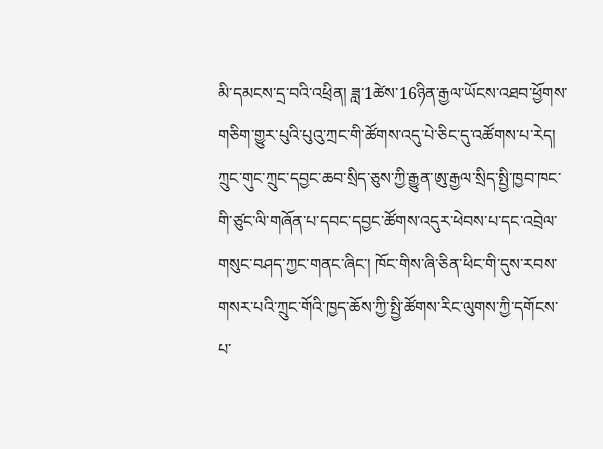མི་དམངས་དྲ་བའི་འཕྲིན། ཟླ་1ཚེས་16ཉིན་རྒྱལ་ཡོངས་འཐབ་ཕྱོགས་གཅིག་གྱུར་པུའི་པུའུ་ཀྲང་གི་ཚོགས་འདུ་པེ་ཅིང་དུ་འཚོགས་པ་རེད། ཀྲུང་གུང་ཀྲུང་དབྱང་ཆབ་སྲིད་ཅུས་ཀྱི་རྒྱུན་ཨུ་རྒྱལ་སྲིད་སྤྱི་ཁྱབ་ཁང་གི་ཙུང་ལི་གཞོན་པ་དབང་དབྱང་ཚོགས་འདུར་ཕེབས་པ་དང་འབྲེལ་གསུང་བཤད་ཀྱང་གནང་ཞིང་། ཁོང་གིས་ཞི་ཅིན་ཕིང་གི་དུས་རབས་གསར་པའི་ཀྲུང་གོའི་ཁྱད་ཆོས་ཀྱི་སྤྱི་ཚོགས་རིང་ལུགས་ཀྱི་དགོངས་པ་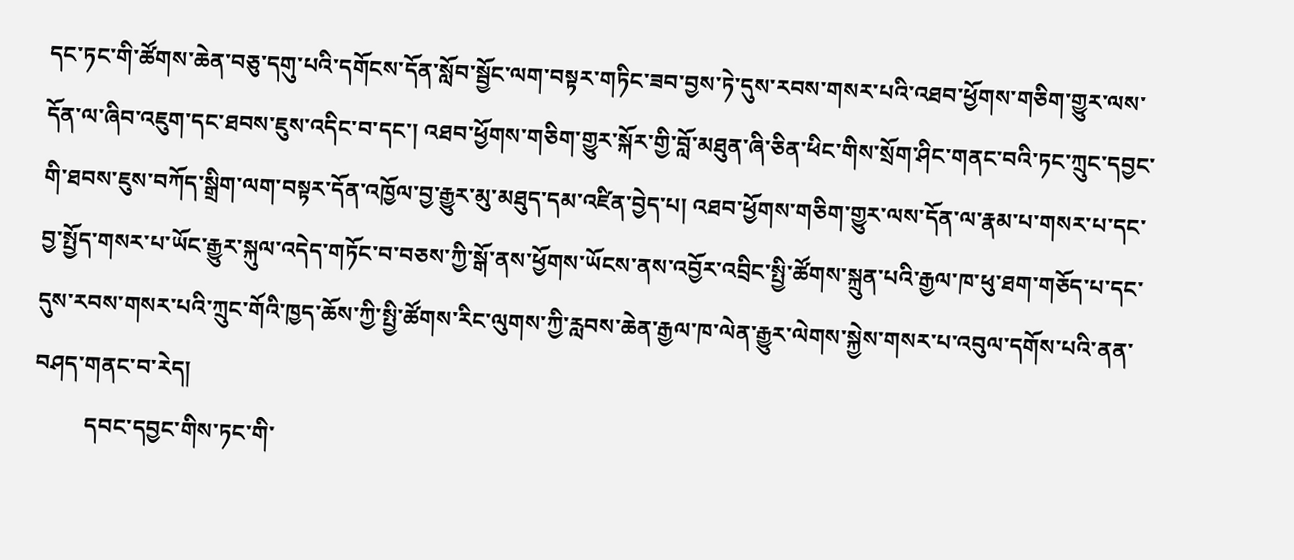དང་ཏང་གི་ཚོགས་ཆེན་བཅུ་དགུ་པའི་དགོངས་དོན་སློབ་སྦྱོང་ལག་བསྟར་གཏིང་ཟབ་བྱས་ཏེ་དུས་རབས་གསར་པའི་འཐབ་ཕྱོགས་གཅིག་གྱུར་ལས་དོན་ལ་ཞིབ་འཇུག་དང་ཐབས་ཇུས་འདིང་བ་དང་། འཐབ་ཕྱོགས་གཅིག་གྱུར་སྐོར་གྱི་བློ་མཐུན་ཞི་ཅིན་ཕིང་གིས་སྲོག་ཤིང་གནང་བའི་ཏང་ཀྲུང་དབྱང་གི་ཐབས་ཇུས་བཀོད་སྒྲིག་ལག་བསྟར་དོན་འཁྱོལ་བྱ་རྒྱུར་མུ་མཐུད་དམ་འཛིན་བྱེད་པ། འཐབ་ཕྱོགས་གཅིག་གྱུར་ལས་དོན་ལ་རྣམ་པ་གསར་པ་དང་བྱ་སྤྱོད་གསར་པ་ཡོང་རྒྱུར་སྐུལ་འདེད་གཏོང་བ་བཅས་ཀྱི་སྒོ་ནས་ཕྱོགས་ཡོངས་ནས་འབྱོར་འབྲིང་སྤྱི་ཚོགས་སྐྲུན་པའི་རྒྱལ་ཁ་ཕུ་ཐག་གཅོད་པ་དང་དུས་རབས་གསར་པའི་ཀྲུང་གོའི་ཁྱད་ཆོས་ཀྱི་སྤྱི་ཚོགས་རིང་ལུགས་ཀྱི་རླབས་ཆེན་རྒྱལ་ཁ་ལེན་རྒྱུར་ལེགས་སྐྱེས་གསར་པ་འབུལ་དགོས་པའི་ནན་བཤད་གནང་བ་རེད།
         དབང་དབྱང་གིས་ཏང་གི་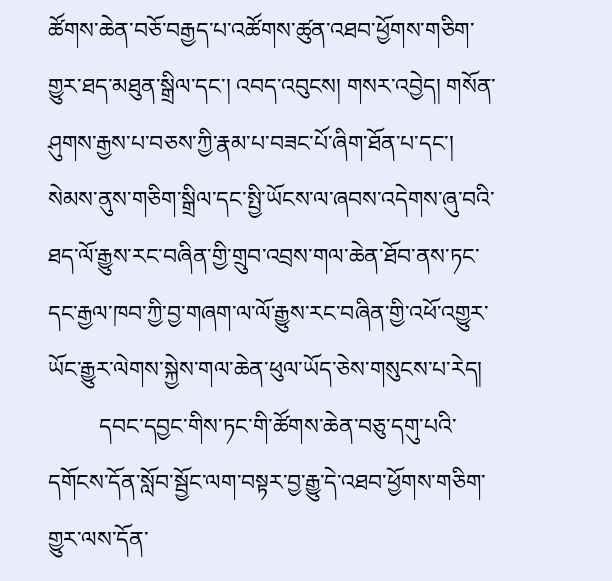ཚོགས་ཆེན་བཅོ་བརྒྱད་པ་འཚོགས་ཚུན་འཐབ་ཕྱོགས་གཅིག་གྱུར་ཐད་མཐུན་སྒྲིལ་དང་། འབད་འབུངས། གསར་འབྱེད། གསོན་ཤུགས་རྒྱས་པ་བཅས་ཀྱི་རྣམ་པ་བཟང་པོ་ཞིག་ཐོན་པ་དང་། སེམས་ནུས་གཅིག་སྒྲིལ་དང་སྤྱི་ཡོངས་ལ་ཞབས་འདེགས་ཞུ་བའི་ཐད་ལོ་རྒྱུས་རང་བཞིན་གྱི་གྲུབ་འབྲས་གལ་ཆེན་ཐོབ་ནས་ཏང་དང་རྒྱལ་ཁབ་ཀྱི་བྱ་གཞག་ལ་ལོ་རྒྱུས་རང་བཞིན་གྱི་འཕོ་འགྱུར་ཡོང་རྒྱུར་ལེགས་སྐྱེས་གལ་ཆེན་ཕུལ་ཡོད་ཅེས་གསུངས་པ་རེད།
         དབང་དབྱང་གིས་ཏང་གི་ཚོགས་ཆེན་བཅུ་དགུ་པའི་དགོངས་དོན་སློབ་སྦྱོང་ལག་བསྟར་བྱ་རྒྱུ་དེ་འཐབ་ཕྱོགས་གཅིག་གྱུར་ལས་དོན་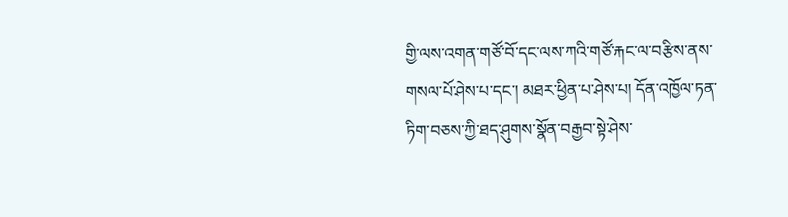གྱི་ལས་འགན་གཙོ་བོ་དང་ལས་ཀའི་གཙོ་རྐང་ལ་བརྩིས་ནས་གསལ་པོ་ཤེས་པ་དང་། མཐར་ཕྱིན་པ་ཤེས་པ། དོན་འཁྱོལ་ཏན་ཏིག་བཅས་ཀྱི་ཐད་ཤུགས་སྣོན་བརྒྱབ་སྟེ་ཤེས་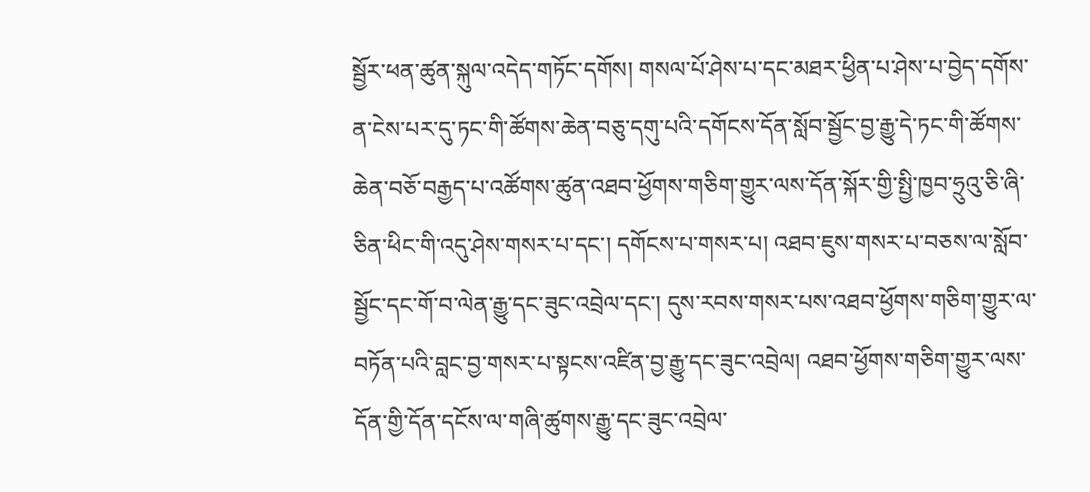སྦྱོར་ཕན་ཚུན་སྐུལ་འདེད་གཏོང་དགོས། གསལ་པོ་ཤེས་པ་དང་མཐར་ཕྱིན་པ་ཤེས་པ་བྱེད་དགོས་ན་ངེས་པར་དུ་ཏང་གི་ཚོགས་ཆེན་བཅུ་དགུ་པའི་དགོངས་དོན་སློབ་སྦྱོང་བྱ་རྒྱུ་དེ་ཏང་གི་ཚོགས་ཆེན་བཅོ་བརྒྱད་པ་འཚོགས་ཚུན་འཐབ་ཕྱོགས་གཅིག་གྱུར་ལས་དོན་སྐོར་གྱི་སྤྱི་ཁྱབ་ཧྲུའུ་ཅི་ཞི་ཅིན་ཕིང་གི་འདུ་ཤེས་གསར་པ་དང་། དགོངས་པ་གསར་པ། འཐབ་ཇུས་གསར་པ་བཅས་ལ་སློབ་སྦྱོང་དང་གོ་བ་ལེན་རྒྱུ་དང་ཟུང་འབྲེལ་དང་། དུས་རབས་གསར་པས་འཐབ་ཕྱོགས་གཅིག་གྱུར་ལ་བཏོན་པའི་བླང་བྱ་གསར་པ་སྟངས་འཛིན་བྱ་རྒྱུ་དང་ཟུང་འབྲེལ། འཐབ་ཕྱོགས་གཅིག་གྱུར་ལས་དོན་གྱི་དོན་དངོས་ལ་གཞི་ཚུགས་རྒྱུ་དང་ཟུང་འབྲེལ་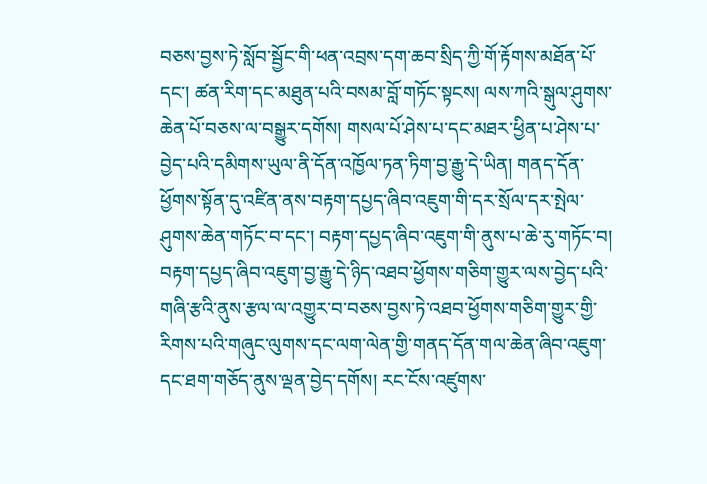བཅས་བྱས་ཏེ་སློབ་སྦྱོང་གི་ཕན་འབྲས་དག་ཆབ་སྲིད་ཀྱི་གོ་རྟོགས་མཐོན་པོ་དང་། ཚན་རིག་དང་མཐུན་པའི་བསམ་བློ་གཏོང་སྟངས། ལས་ཀའི་སྒུལ་ཤུགས་ཆེན་པོ་བཅས་ལ་བསྒྱུར་དགོས། གསལ་པོ་ཤེས་པ་དང་མཐར་ཕྱིན་པ་ཤེས་པ་བྱེད་པའི་དམིགས་ཡུལ་ནི་དོན་འཁྱོལ་ཏན་ཏིག་བྱ་རྒྱུ་དེ་ཡིན། གནད་དོན་ཕྱོགས་སྟོན་དུ་འཛིན་ནས་བརྟག་དཔྱད་ཞིབ་འཇུག་གི་དར་སྲོལ་དར་སྤེལ་ཤུགས་ཆེན་གཏོང་བ་དང་། བརྟག་དཔྱད་ཞིབ་འཇུག་གི་ནུས་པ་ཆེ་རུ་གཏོང་བ། བརྟག་དཔྱད་ཞིབ་འཇུག་བྱ་རྒྱུ་དེ་ཉིད་འཐབ་ཕྱོགས་གཅིག་གྱུར་ལས་བྱེད་པའི་གཞི་རྩའི་ནུས་རྩལ་ལ་འགྱུར་བ་བཅས་བྱས་ཏེ་འཐབ་ཕྱོགས་གཅིག་གྱུར་གྱི་རིགས་པའི་གཞུང་ལུགས་དང་ལག་ལེན་གྱི་གནད་དོན་གལ་ཆེན་ཞིབ་འཇུག་དང་ཐག་གཅོད་ནུས་ལྡན་བྱེད་དགོས། རང་ངོས་འཛུགས་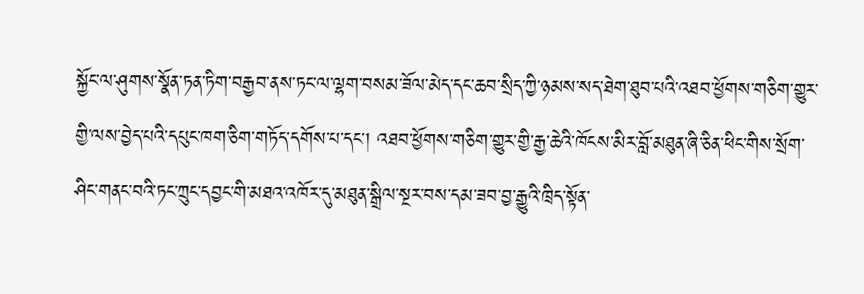སྐྱོང་ལ་ཤུགས་སྣོན་ཏན་ཏིག་བརྒྱབ་ནས་ཏང་ལ་ལྷག་བསམ་ཟོལ་མེད་དང་ཆབ་སྲིད་ཀྱི་ཉམས་སད་ཐེག་ཐུབ་པའི་འཐབ་ཕྱོགས་གཅིག་གྱུར་གྱི་ལས་བྱེད་པའི་དཔུང་ཁག་ཅིག་གཏོད་དགོས་པ་དང་། འཐབ་ཕྱོགས་གཅིག་གྱུར་གྱི་རྒྱ་ཆེའི་ཁོངས་མིར་བློ་མཐུན་ཞི་ཅིན་ཕིང་གིས་སྲོག་ཤིང་གནང་བའི་ཏང་ཀྲུང་དབྱང་གི་མཐའ་འཁོར་དུ་མཐུན་སྒྲིལ་སྔར་བས་དམ་ཟབ་བྱ་རྒྱུའི་ཁྲིད་སྟོན་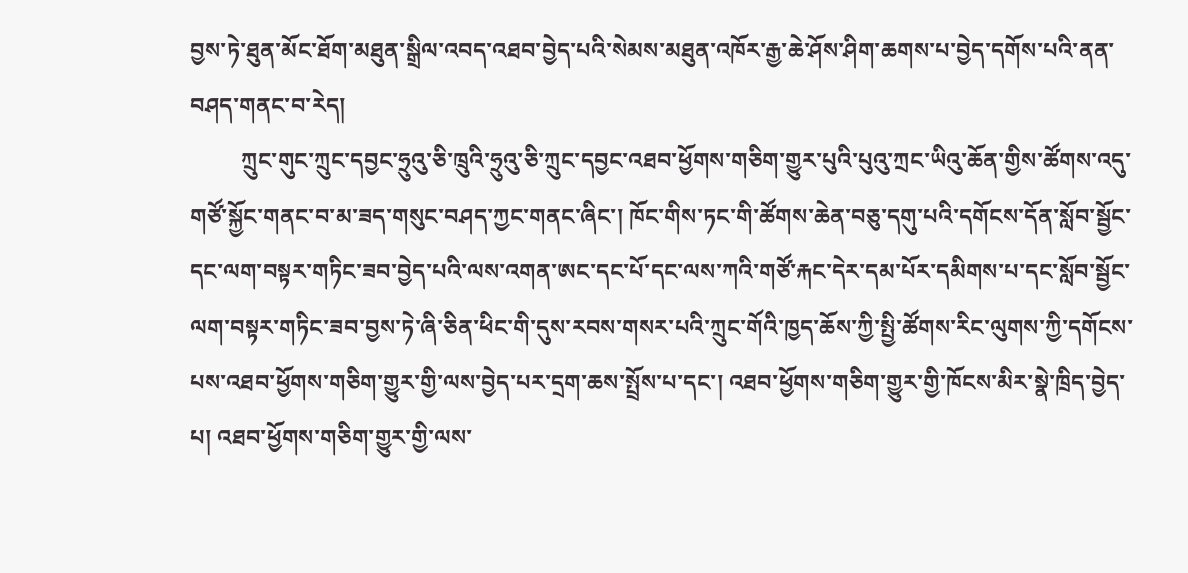བྱས་ཏེ་ཐུན་མོང་ཐོག་མཐུན་སྒྲིལ་འབད་འཐབ་བྱེད་པའི་སེམས་མཐུན་འཁོར་རྒྱ་ཆེ་ཤོས་ཤིག་ཆགས་པ་བྱེད་དགོས་པའི་ནན་བཤད་གནང་བ་རེད།
         ཀྲུང་གུང་ཀྲུང་དབྱང་ཧྲུའུ་ཅི་ཁྲུའི་ཧྲུའུ་ཅི་ཀྲུང་དབྱང་འཐབ་ཕྱོགས་གཅིག་གྱུར་པུའི་པུའུ་ཀྲང་ཡིའུ་ཆོན་གྱིས་ཚོགས་འདུ་གཙོ་སྐྱོང་གནང་བ་མ་ཟད་གསུང་བཤད་ཀྱང་གནང་ཞིང་། ཁོང་གིས་ཏང་གི་ཚོགས་ཆེན་བཅུ་དགུ་པའི་དགོངས་དོན་སློབ་སྦྱོང་དང་ལག་བསྟར་གཏིང་ཟབ་བྱེད་པའི་ལས་འགན་ཨང་དང་པོ་དང་ལས་ཀའི་གཙོ་རྐང་དེར་དམ་པོར་དམིགས་པ་དང་སློབ་སྦྱོང་ལག་བསྟར་གཏིང་ཟབ་བྱས་ཏེ་ཞི་ཅིན་ཕིང་གི་དུས་རབས་གསར་པའི་ཀྲུང་གོའི་ཁྱད་ཆོས་ཀྱི་སྤྱི་ཚོགས་རིང་ལུགས་ཀྱི་དགོངས་པས་འཐབ་ཕྱོགས་གཅིག་གྱུར་གྱི་ལས་བྱེད་པར་དྲག་ཆས་སྤྲོས་པ་དང་། འཐབ་ཕྱོགས་གཅིག་གྱུར་གྱི་ཁོངས་མིར་སྣེ་ཁྲིད་བྱེད་པ། འཐབ་ཕྱོགས་གཅིག་གྱུར་གྱི་ལས་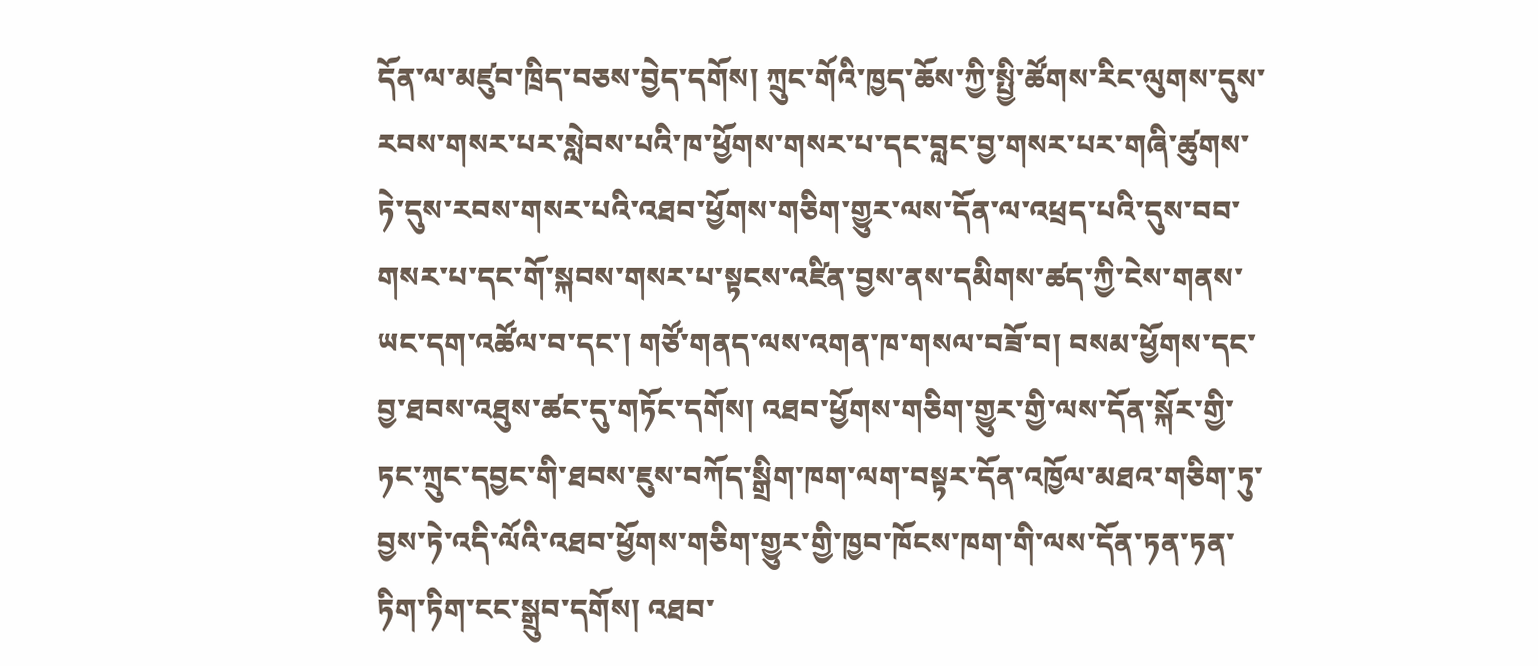དོན་ལ་མཛུབ་ཁྲིད་བཅས་བྱེད་དགོས། ཀྲུང་གོའི་ཁྱད་ཆོས་ཀྱི་སྤྱི་ཚོགས་རིང་ལུགས་དུས་རབས་གསར་པར་སླེབས་པའི་ཁ་ཕྱོགས་གསར་པ་དང་བླང་བྱ་གསར་པར་གཞི་ཚུགས་ཏེ་དུས་རབས་གསར་པའི་འཐབ་ཕྱོགས་གཅིག་གྱུར་ལས་དོན་ལ་འཕྲད་པའི་དུས་བབ་གསར་པ་དང་གོ་སྐབས་གསར་པ་སྟངས་འཛིན་བྱས་ནས་དམིགས་ཚད་ཀྱི་ངེས་གནས་ཡང་དག་འཚོལ་བ་དང་། གཙོ་གནད་ལས་འགན་ཁ་གསལ་བཟོ་བ། བསམ་ཕྱོགས་དང་བྱ་ཐབས་འཐུས་ཚང་དུ་གཏོང་དགོས། འཐབ་ཕྱོགས་གཅིག་གྱུར་གྱི་ལས་དོན་སྐོར་གྱི་ཏང་ཀྲུང་དབྱང་གི་ཐབས་ཇུས་བཀོད་སྒྲིག་ཁག་ལག་བསྟར་དོན་འཁྱོལ་མཐའ་གཅིག་ཏུ་བྱས་ཏེ་འདི་ལོའི་འཐབ་ཕྱོགས་གཅིག་གྱུར་གྱི་ཁྱབ་ཁོངས་ཁག་གི་ལས་དོན་ཏན་ཏན་ཏིག་ཏིག་ངང་སྒྲུབ་དགོས། འཐབ་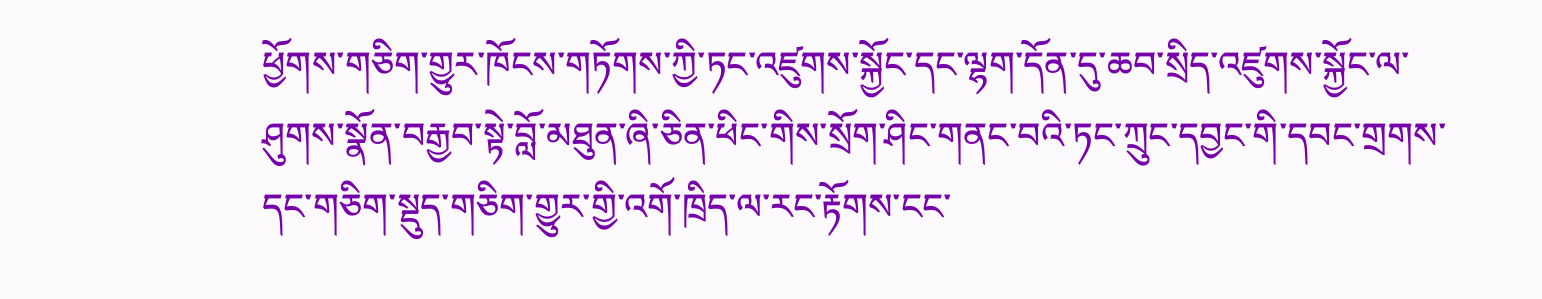ཕྱོགས་གཅིག་གྱུར་ཁོངས་གཏོགས་ཀྱི་ཏང་འཛུགས་སྐྱོང་དང་ལྷག་དོན་དུ་ཆབ་སྲིད་འཛུགས་སྐྱོང་ལ་ཤུགས་སྣོན་བརྒྱབ་སྟེ་བློ་མཐུན་ཞི་ཅིན་ཕིང་གིས་སྲོག་ཤིང་གནང་བའི་ཏང་ཀྲུང་དབྱང་གི་དབང་གྲགས་དང་གཅིག་སྡུད་གཅིག་གྱུར་གྱི་འགོ་ཁྲིད་ལ་རང་རྟོགས་ངང་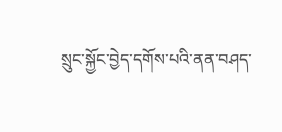སྲུང་སྐྱོང་བྱེད་དགོས་པའི་ནན་བཤད་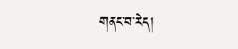གནང་བ་རེད།